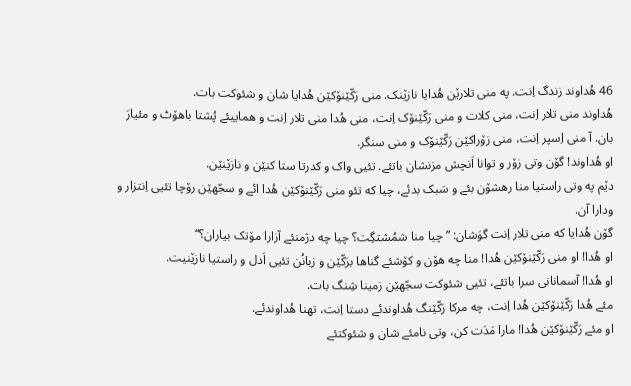46 هُداوند زندگ اِنت. په منی تلارێن هُدایا نازێنک. منی رَکّێنۆکێن هُدایا شان و شئوکت بات.
هُداوند منی تلار اِنت، منی کلات و منی رَکّێنۆک اِنت، منی هُدا منی تلار اِنت و هماییئے پُشتا باهۆٹ و مئیارَ بان. آ منی اِسپر اِنت، منی زۆراکێن رَکّێنۆک و منی سنگر.
او هُداوند! گۆن وتی زۆر و توانا اَنچش مزنشان باتئے. تئیی واک و کدرتا ستا کنێن و نازێنێن.
دێم په وتی راستیا منا رهشۆن بئے و سَبک بدئے، چیا که تئو منی رَکّێنۆکێن هُدا ائے و سجّهێن رۆچا تئیی اِنتزار و ودارا آن.
گۆن هُدایا که منی تلار اِنت گوَشان: ”چیا منا شمُشتگِت؟ چیا چه دژمنئے آزارا مۆتک بیاران؟“
او هُدا! او منی رَکّێنۆکێن هُدا! منا چه هۆن و کۆشئے گناها برَکّێن و زبانُن تئیی اَدل و راستیا نازێنیت.
او هُدا! آسمانانی سرا باتئے، تئیی شئوکت سجّهێن زمینا شِنگ بات.
مئے هُدا رَکّێنۆکێن هُدا اِنت، چه مرکا رَکّێنگ هُداوندئے دستا اِنت، تهنا هُداوندئے.
او مئے رَکّێنۆکێن هُدا! مارا مَدَت کن، وتی نامئے شان و شئوکتئے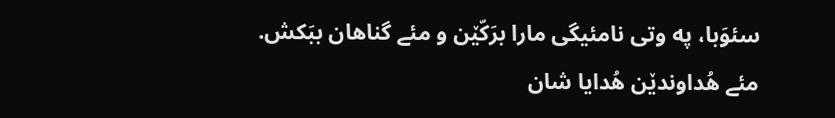سئوَبا، په وتی نامئیگی مارا برَکّێن و مئے گناهان ببَکش.
مئے هُداوندێن هُدایا شان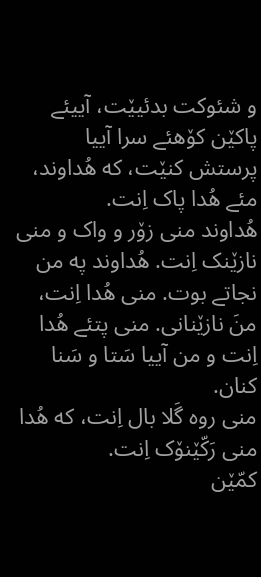و شئوکت بدئیێت، آییئے پاکێن کۆهئے سرا آییا پرستش کنێت، که هُداوند، مئے هُدا پاک اِنت.
هُداوند منی زۆر و واک و منی نازێنک اِنت. هُداوند په من نجاتے بوت. منی هُدا اِنت، منَ نازێنانی. منی پتئے هُدا اِنت و من آییا سَتا و سَنا کنان.
منی روه گَلا بال اِنت، که هُدا منی رَکّێنۆک اِنت.
کمّێن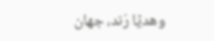وهدێا رَند، جهان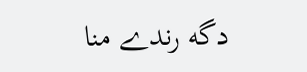دگه رندے منا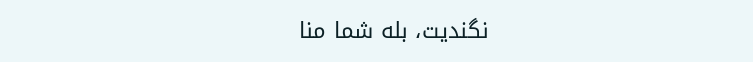نگندیت، بله شما منا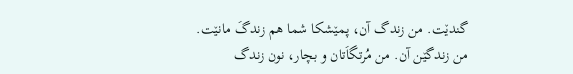گندێت. من زندگ آن، پمێشکا شما هم زندگَ مانێت.
من زندگێن آن. من مُرتگاَتان و بچار، نون زندگ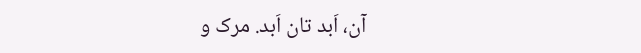آن، اَبد تان اَبد. مرک و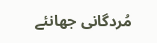مُردگانی جهانئے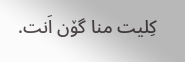کِلیت منا گۆن اَنت.